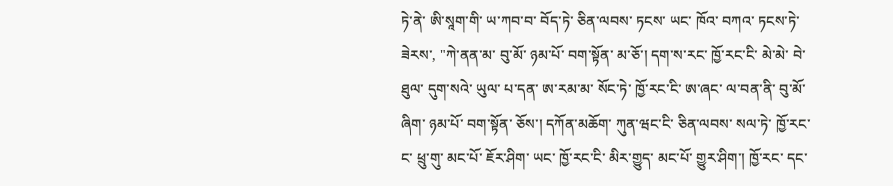ཏེ་ནེ་ ཨི་སཱག་གི་ ཡ་ཀབ་བ་ བོད་ཏེ་ ཅིན་ལབས་ ཏངས་ ཡང་ ཁོའ་ བཀའ་ ཏངས་ཏེ་ ཟེརས་, "ཀེ་ནན་མ་ བུ་མོ་ ཉམ་པོ་ བག་སྟོན་ མ་ཅོ་། དག་ས་རང་ ཁྱོ་རང་ངི་ མེ་མེ་ བེ་ཐུལ་ དུག་སའེ་ ཡུལ་ པ་དན་ ཨ་རམ་མ་ སོང་ཏེ་ ཁྱོ་རང་ངི་ ཨ་ཞང་ ལ་བན་ནི་ བུ་མོ་ ཞིག་ ཉམ་པོ་ བག་སྟོན་ ཅོས་། དཀོན་མཆོག་ ཀུན་ཝང་ངི་ ཅིན་ལབས་ སལ་ཏེ་ ཁྱོ་རང་ང་ ཕྲུ་གུ་ མང་པོ་ ཇོར་ཤིག་ ཡང་ ཁྱོ་རང་ངི་ མིར་གྱུད་ མང་པོ་ གྱུར་ཤིག་། ཁྱོ་རང་ དང་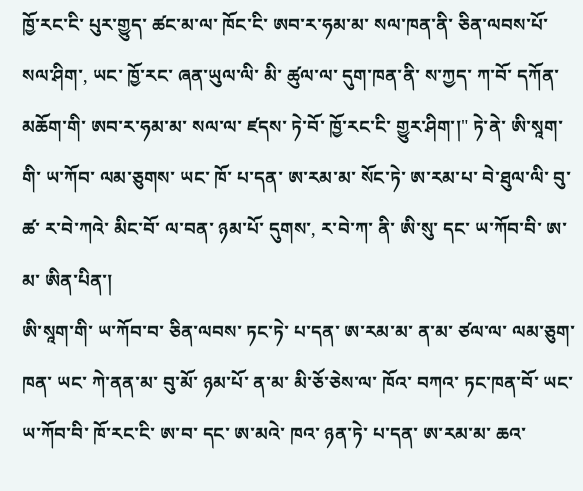ཁྱོ་རང་ངི་ པུར་གྱུད་ ཚང་མ་ལ་ ཁོང་ངི་ ཨབ་ར་ཧམ་མ་ སལ་ཁན་ནི་ ཅིན་ལབས་པོ་ སལ་ཤིག་, ཡང་ ཁྱོ་རང་ ཞན་ཡུལ་ལི་ མི་ ཚུལ་ལ་ དུག་ཁན་ནི་ ས་ཀྱད་ ཀ་བོ་ དཀོན་མཆོག་གི་ ཨབ་ར་ཧམ་མ་ སལ་ལ་ ཛདས་ ཏེ་བོ་ ཁྱོ་རང་ངི་ གྱུར་ཤིག་།" ཏེ་ནེ་ ཨི་སཱག་གི་ ཡ་ཀོབ་ ལམ་ཅུགས་ ཡང་ ཁོ་ པ་དན་ ཨ་རམ་མ་ སོང་ཏེ་ ཨ་རམ་པ་ བེ་ཐུལ་ལི་ བུ་ཚ་ ར་བེ་ཀའེ་ མིང་བོ་ ལ་བན་ ཉམ་པོ་ དུགས་, ར་བེ་ཀ་ ནི་ ཨི་སུ་ དང་ ཡ་ཀོབ་བི་ ཨ་མ་ ཨིན་པིན་།
ཨི་སཱག་གི་ ཡ་ཀོབ་བ་ ཅིན་ལབས་ ཏང་ཏེ་ པ་དན་ ཨ་རམ་མ་ ན་མ་ ཙལ་ལ་ ལམ་ཅུག་ཁན་ ཡང་ ཀེ་ནན་མ་ བུ་མོ་ ཉམ་པོ་ ན་མ་ མི་ཅོ་ཅེས་ལ་ ཁོའ་ བཀའ་ ཏང་ཁན་བོ་ ཡང་ ཡ་ཀོབ་བི་ ཁོ་རང་ངི་ ཨ་བ་ དང་ ཨ་མའེ་ ཁའ་ ཉན་ཏེ་ པ་དན་ ཨ་རམ་མ་ ཆའ་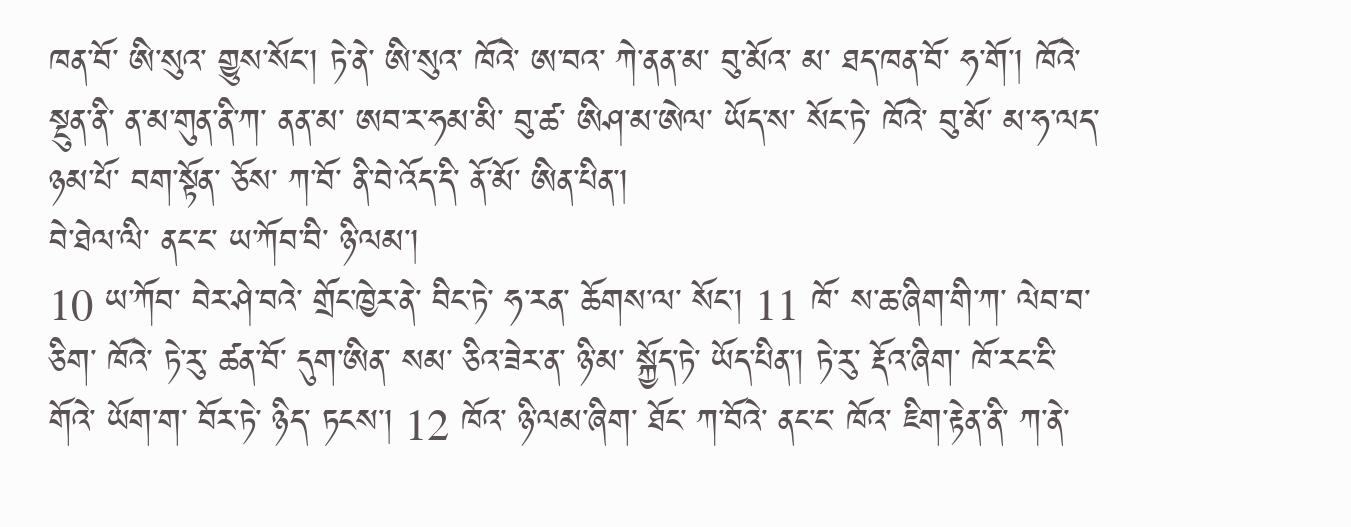ཁན་བོ་ ཨི་སུའ་ གྱུས་སོང་། ཏེ་ནེ་ ཨི་སུའ་ ཁོའེ་ ཨ་བའ་ ཀེ་ནན་མ་ བུ་མོའ་ མ་ ཐད་ཁན་བོ་ ཧ་གོ་། ཁོའེ་ སྔུན་ནི་ ན་མ་གུན་ནི་ཀ་ ནན་མ་ ཨབ་ར་ཧམ་མི་ བུ་ཚ་ ཨིཤ་མ་ཨེལ་ ཡོད་ས་ སོང་ཏེ་ ཁོའེ་ བུ་མོ་ མ་ཧ་ལད་ ཉམ་པོ་ བག་སྟོན་ ཅོས་ ཀ་བོ་ ནི་བེ་འོད་དི་ ནོ་མོ་ ཨིན་པིན་།
བེ་ཐེལ་ལི་ ནང་ང་ ཡ་ཀོབ་བི་ ཉི་ལམ་།
10 ཡ་ཀོབ་ བེར་ཤེ་བའེ་ གྲོང་ཁྱེར་ནེ་ བིང་ཏེ་ ཧ་རན་ ཆོགས་ལ་ སོང་། 11 ཁོ་ ས་ཆ་ཞིག་གི་ཀ་ ལེབ་བ་ཅིག་ ཁོའེ་ ཏེ་རུ་ ཚན་བོ་ དུག་ཨིན་ སམ་ ཅིའ་ཟེར་ན་ ཉི་མ་ སྐྱོད་ཏེ་ ཡོད་པིན་། ཏེ་རུ་ རྡོའ་ཞིག་ ཁོ་རང་ངི་ གོའེ་ ཡོག་ག་ བོར་ཏེ་ ཉིད་ ཏངས་། 12 ཁོའ་ ཉི་ལམ་ཞིག་ ཐོང་ ཀ་བོའེ་ ནང་ང་ ཁོའ་ ཇིག་རྟེན་ནི་ ཀ་ནེ་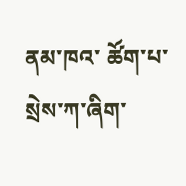ནམ་ཁའ་ ཚོག་པ་ སྲེས་ཀ་ཞིག་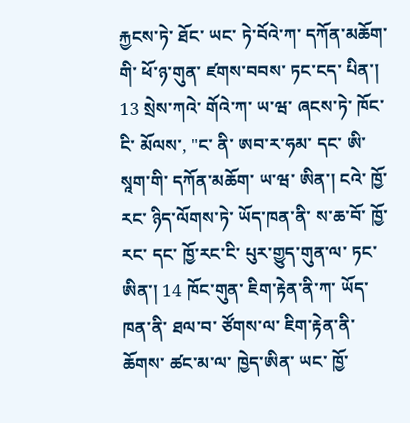རྐྱངས་ཏེ་ ཐོང་ ཡང་ ཏེ་བོའེ་ཀ་ དཀོན་མཆོག་གི་ ཕོ་ཉ་གུན་ ཛགས་བབས་ ཏང་ངད་ པིན་། 13 སྲེས་ཀའེ་ གོའེ་ཀ་ ཡ་ཝ་ ཞངས་ཏེ་ ཁོང་ངི་ མོལས་, "ང་ ནི་ ཨབ་ར་ཧམ་ དང་ ཨི་སཱག་གི་ དཀོན་མཆོག་ ཡ་ཝ་ ཨིན་། ངའེ་ ཁྱོ་རང་ ཉིད་ལོགས་ཏེ་ ཡོད་ཁན་ནི་ ས་ཆ་བོ་ ཁྱོ་རང་ དང་ ཁྱོ་རང་ངི་ པུར་གྱུད་གུན་ལ་ ཏང་ཨིན་། 14 ཁོང་གུན་ ཇིག་རྟེན་ནི་ཀ་ ཡོད་ཁན་ནི་ ཐལ་བ་ ཙོགས་ལ་ ཇིག་རྟེན་ནི་ ཆོགས་ ཚང་མ་ལ་ ཁྱེད་ཨིན་ ཡང་ ཁྱོ་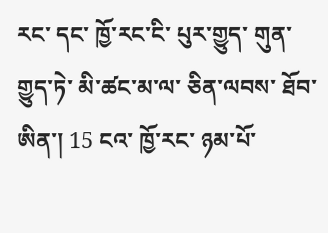རང་ དང་ ཁྱོ་རང་ངི་ པུར་གྱུད་ གུན་ གྱུད་ཏེ་ མི་ཚང་མ་ལ་ ཅིན་ལབས་ ཐོབ་ཨིན་། 15 ངའ་ ཁྱོ་རང་ ཉམ་པོ་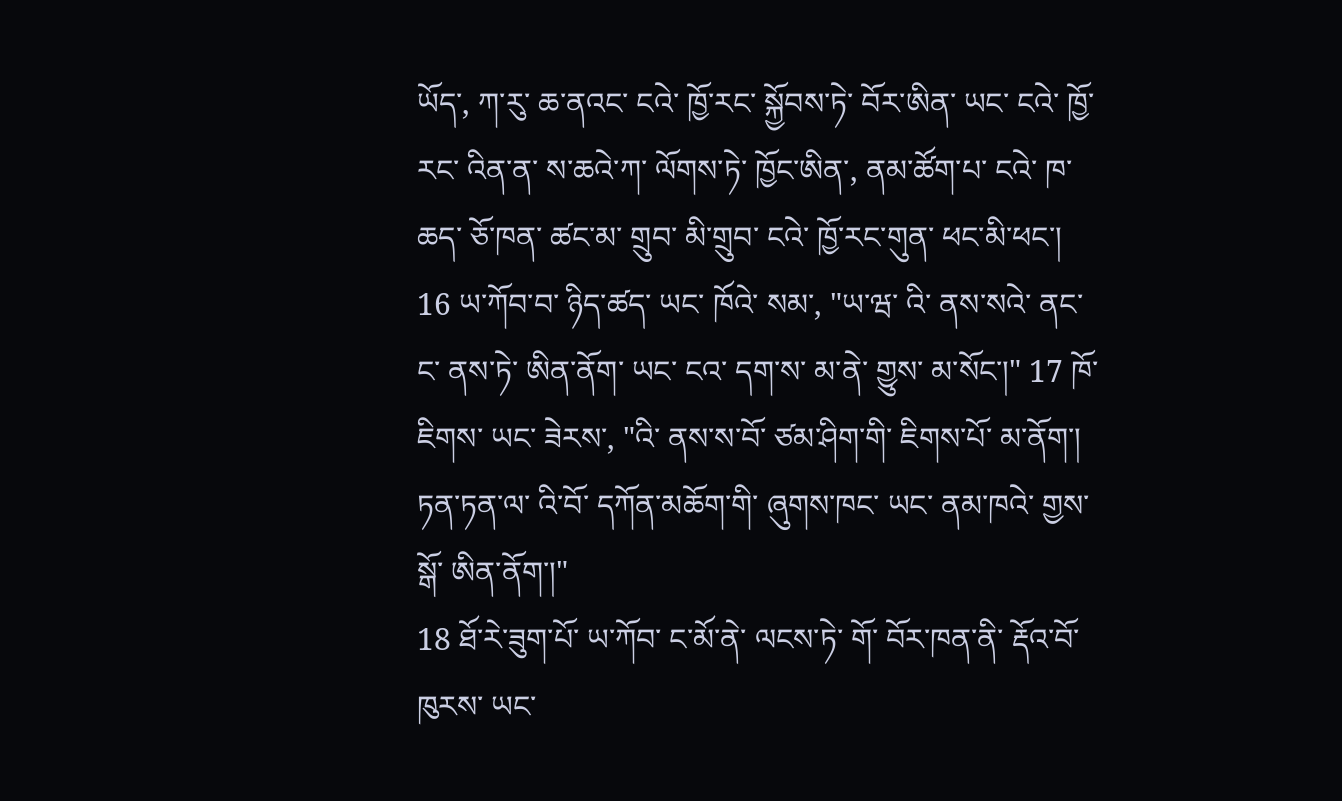ཡོད་, ཀ་རུ་ ཆ་ནའང་ ངའེ་ ཁྱོ་རང་ སྐྱོབས་ཏེ་ བོར་ཨིན་ ཡང་ ངའེ་ ཁྱོ་རང་ འིན་ན་ ས་ཆའེ་ཀ་ ལོགས་ཏེ་ ཁྱོང་ཨིན་, ནམ་ཚོག་པ་ ངའེ་ ཁ་ཆད་ ཅོ་ཁན་ ཚང་མ་ གྲུབ་ མི་གྲུབ་ ངའེ་ ཁྱོ་རང་གུན་ ཕང་མི་ཕང་།
16 ཡ་ཀོབ་བ་ ཉིད་ཚད་ ཡང་ ཁོའེ་ སམ་, "ཡ་ཝ་ འི་ ནས་སའེ་ ནང་ང་ ནས་ཏེ་ ཨིན་ནོག་ ཡང་ ངའ་ དག་ས་ མ་ནེ་ གྱུས་ མ་སོང་།" 17 ཁོ་ ཇིགས་ ཡང་ ཟེརས་, "འི་ ནས་ས་བོ་ ཙམ་ཤིག་གི་ ཇིགས་པོ་ མ་ནོག་། ཏན་ཏན་ལ་ འི་བོ་ དཀོན་མཆོག་གི་ ཞུགས་ཁང་ ཡང་ ནམ་ཁའེ་ གྱས་སྒོ་ ཨིན་ནོག་།"
18 ཐོ་རེ་ཟུག་པོ་ ཡ་ཀོབ་ ང་མོ་ནེ་ ལངས་ཏེ་ གོ་ བོར་ཁན་ནི་ རྡོའ་བོ་ ཁུརས་ ཡང་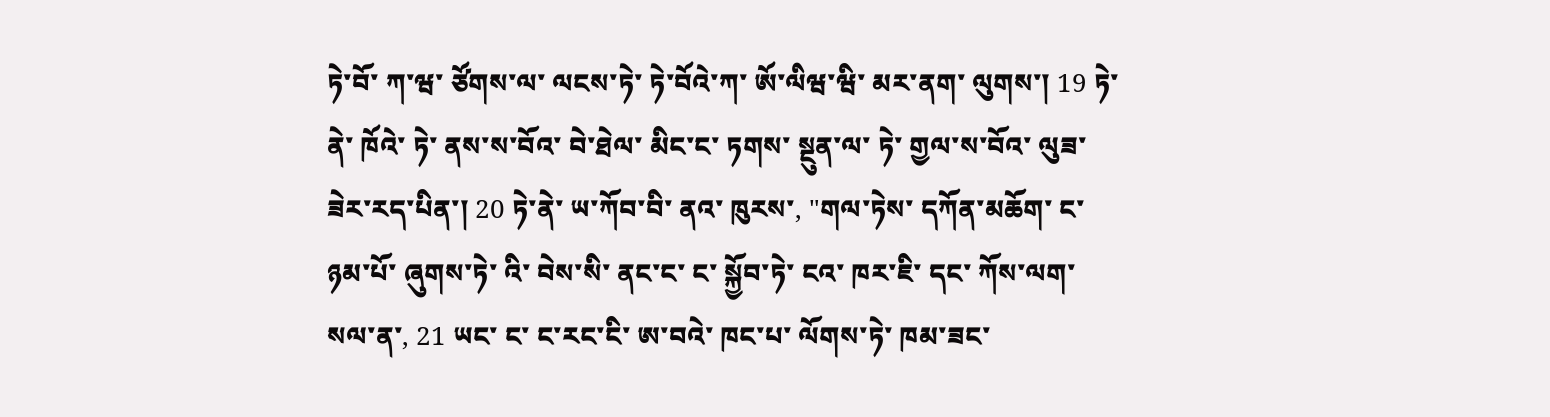ཏེ་བོ་ ཀ་ཝ་ ཙོགས་ལ་ ལངས་ཏེ་ ཏེ་བོའེ་ཀ་ ཨོ་ལིཝ་ཝི་ མར་ནག་ ལུགས་། 19 ཏེ་ནེ་ ཁོའེ་ ཏེ་ ནས་ས་བོའ་ བེ་ཐེལ་ མིང་ང་ ཏགས་ སྔུན་ལ་ ཏེ་ གྱལ་ས་བོའ་ ལུཟ་ ཟེར་རད་པིན་། 20 ཏེ་ནེ་ ཡ་ཀོབ་བི་ ནའ་ ཁུརས་, "གལ་ཏེས་ དཀོན་མཆོག་ ང་ ཉམ་པོ་ ཞུགས་ཏེ་ འི་ བེས་སི་ ནང་ང་ ང་ སྐྱོབ་ཏེ་ ངའ་ ཁར་ཇི་ དང་ ཀོས་ལག་ སལ་ན་, 21 ཡང་ ང་ ང་རང་ངི་ ཨ་བའེ་ ཁང་པ་ ལོགས་ཏེ་ ཁམ་ཟང་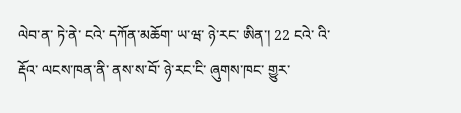ལེབ་ན་ ཏེ་ནེ་ ངའེ་ དཀོན་མཆོག་ ཡ་ཝ་ ཉེ་རང་ ཨིན་། 22 ངའེ་ འི་ རྡོའ་ ལངས་ཁན་ནི་ ནས་ས་བོ་ ཉེ་རང་ངི་ ཞུགས་ཁང་ གྱུར་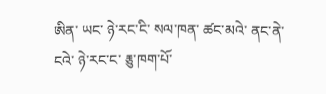ཨིན་ ཡང་ ཉེ་རང་ངི་ སལ་ཁན་ ཚང་མའེ་ ནང་ནེ་ ངའེ་ ཉེ་རང་ང་ རྕུ་ཁག་པོ་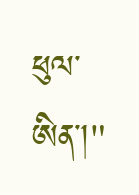ཕུལ་ཨིན་།"